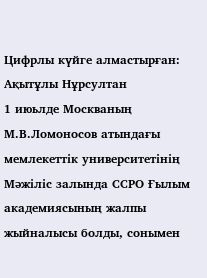Цифрлы күйге алмастырған: Ақытұлы Нұрсултан
1 июьлде Москваның М.В.Ломоносов атындағы мемлекеттік университетінің Мәжіліс залында ССРО Ғылым академиясының жалпы жыйналысы болды, сонымен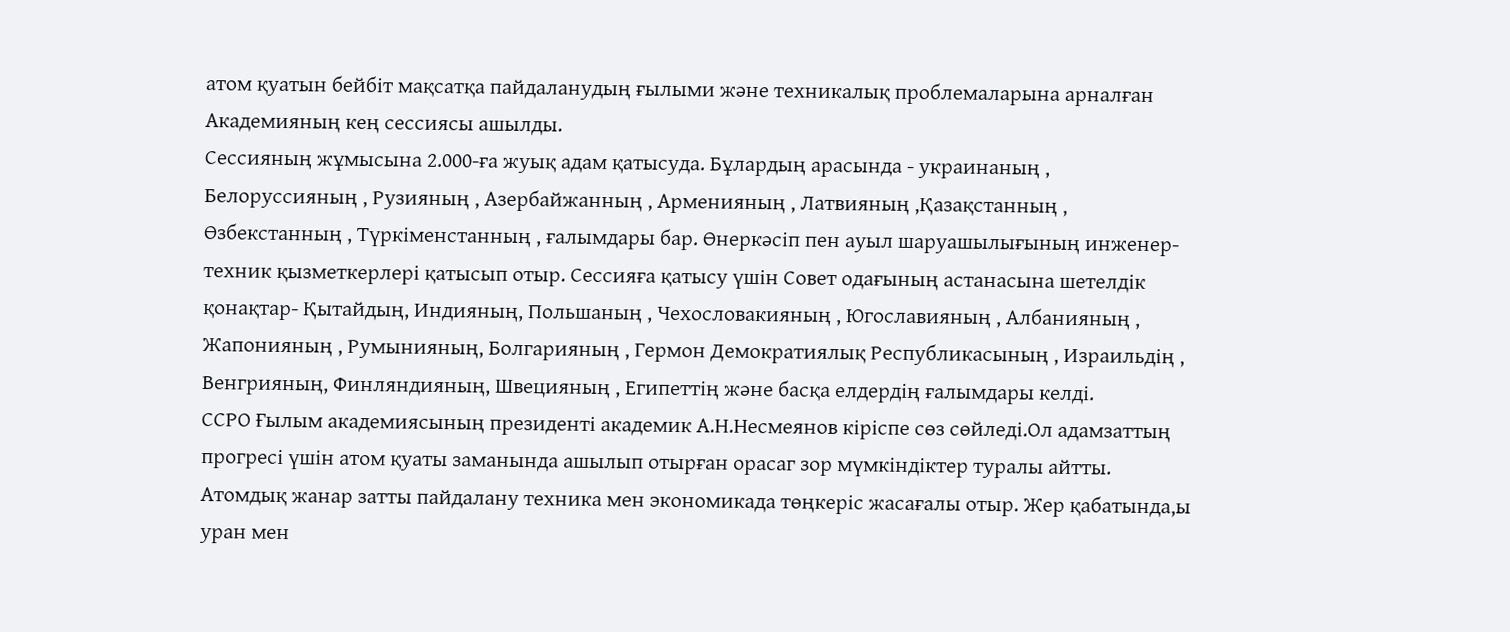атом қуатын бейбіт мақсатқа пайдаланудың ғылыми және техникалық проблемаларына арналған Академияның кең сессиясы ашылды.
Сессияның жұмысына 2.000-ға жуық адам қатысуда. Бұлардың арасында - украинаның , Белоруссияның , Рузияның , Азербайжанның , Арменияның , Латвияның ,Қазақстанның , Өзбекстанның , Түркіменстанның , ғалымдары бар. Өнеркәсіп пен ауыл шаруашылығының инженер-техник қызметкерлері қатысып отыр. Сессияға қатысу үшін Совет одағының астанасына шетелдік қонақтар- Қытайдың, Индияның, Польшаның , Чехословакияның , Югославияның , Албанияның , Жапонияның , Румынияның, Болгарияның , Гермон Демократиялық Республикасының , Израильдің , Венгрияның, Финляндияның, Швецияның , Египеттің және басқа елдердің ғалымдары келді.
ССРО Ғылым академиясының президенті академик А.Н.Несмеянов кіріспе сөз сөйледі.Ол адамзаттың прогресі үшін атом қуаты заманында ашылып отырған орасаг зор мүмкіндіктер туралы айтты. Атомдық жанар затты пайдалану техника мен экономикада төңкеріс жасағалы отыр. Жер қабатында,ы уран мен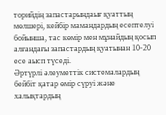торийдің запастарындаығ қуаттың мөлшері, кейбір мамандардың есептелуі бойынша, тас көмір мен мұнайдың қосып алғандағы запастардың қуатынан 10-20 есе аысп түседі.
Әртүрлі әлеуметтік системалардың бейбіт қатар өмір сүруі және халықтардың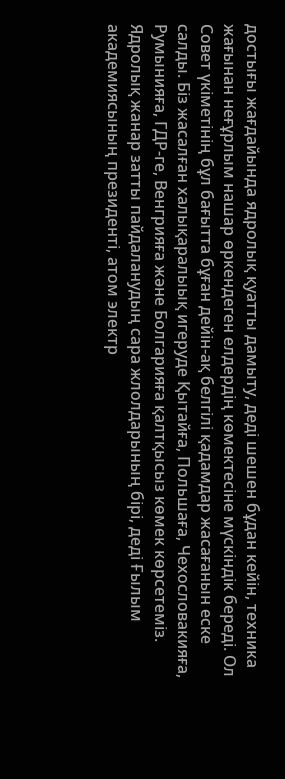достығы жағдайында ядролық қуатты дамыту, деді шешен бұдан кейін, техника жағынан неғұрлым нашар өркендеген елдердің көмектесіне мүскіндік береді. Ол Совет үкіметінің бұл бағытта бұған дейін-ақ белгілі қадамдар жасағанын еске салды. Біз жасалған халықаралыық игеруде Қытайға, Польшаға, Чехословакияға, Румынияға, ГДР-ге, Венгрияға және Болгарияға қалтқысыз көмек көрсетеміз.
Ядролық жанар затты пайдаланудың сара жлолдарының бірі, деді Ғылым академиясының президенті, атом электр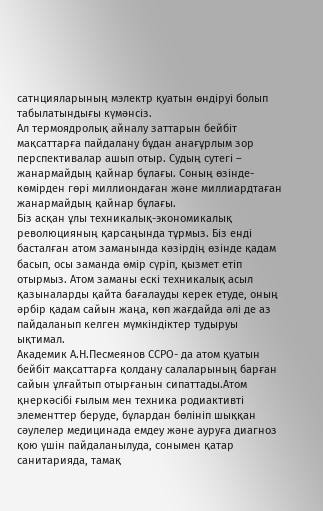сатнцияларының мэлектр қуатын өндіруі болып табылатындығы күмәнсіз.
Ал термоядролық айналу заттарын бейбіт мақсаттарға пайдалану бұдан анағұрлым зор перспективалар ашып отыр. Судың сутегі – жанармайдың қайнар бұлағы. Соның өзінде- көмірден гөрі миллиондаған және миллиардтаған жанармайдың қайнар бұлағы.
Біз асқан ұлы техникалық-экономикалық революцияның қарсаңында тұрмыз. Біз енді басталған атом заманында кәзірдің өзінде қадам басып, осы заманда өмір сүріп, қызмет етіп отырмыз. Атом заманы ескі техникалық асыл қазыналарды қайта бағалауды керек етуде, оның әрбір қадам сайын жаңа, көп жағдайда әлі де аз пайдаланып келген мүмкіндіктер тудыруы ықтимал.
Академик А.Н.Песмеянов ССРО- да атом қуатын бейбіт мақсаттарға қолдану салаларының барған сайын ұлғайтып отырғанын сипаттады.Атом қнеркәсібі ғылым мен техника родиактивті элементтер беруде, бұлардан бөлініп шыққан сәулелер медицинада емдеу және ауруға диагноз қою үшін пайдаланылуда, сонымен қатар санитарияда, тамақ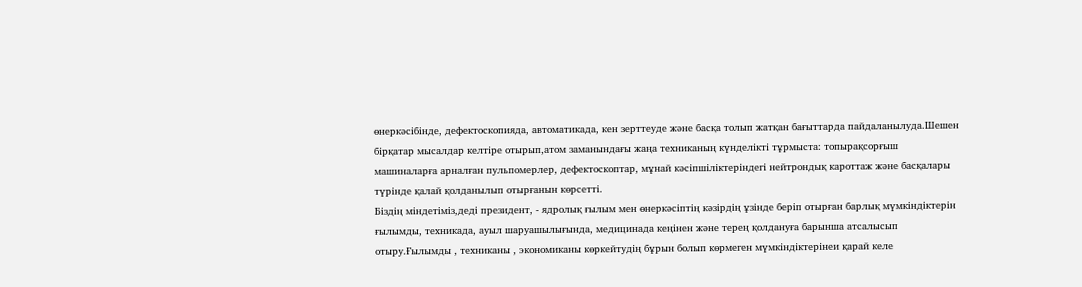өнеркәсібінде, дефектоскопияда, автоматикада, кен зерттеуде және басқа толып жатқан бағыттарда пайдаланылуда.Шешен бірқатар мысалдар келтіре отырып,атом заманындағы жаңа техниканың күнделікті тұрмыста: топырақсорғыш машиналарға арналған пульпомерлер, дефектоскоптар, мұнай кәсіпшіліктеріндегі нейтрондық кароттаж және басқалары түрінде қалай қолданылып отырғанын көрсетті.
Біздің міндетіміз,деді президент, - ядролық ғылым мен өнеркәсіптің кәзірдің ұзінде беріп отырған барлық мүмкіндіктерін ғылымды, техникада, ауыл шаруашылығында, медицинада кеңінен және терең қолдануға барынша атсалысып отыру.Ғылымды , техниканы , экономиканы көркейтудің бұрын болып көрмеген мүмкіндіктерінеи қарай келе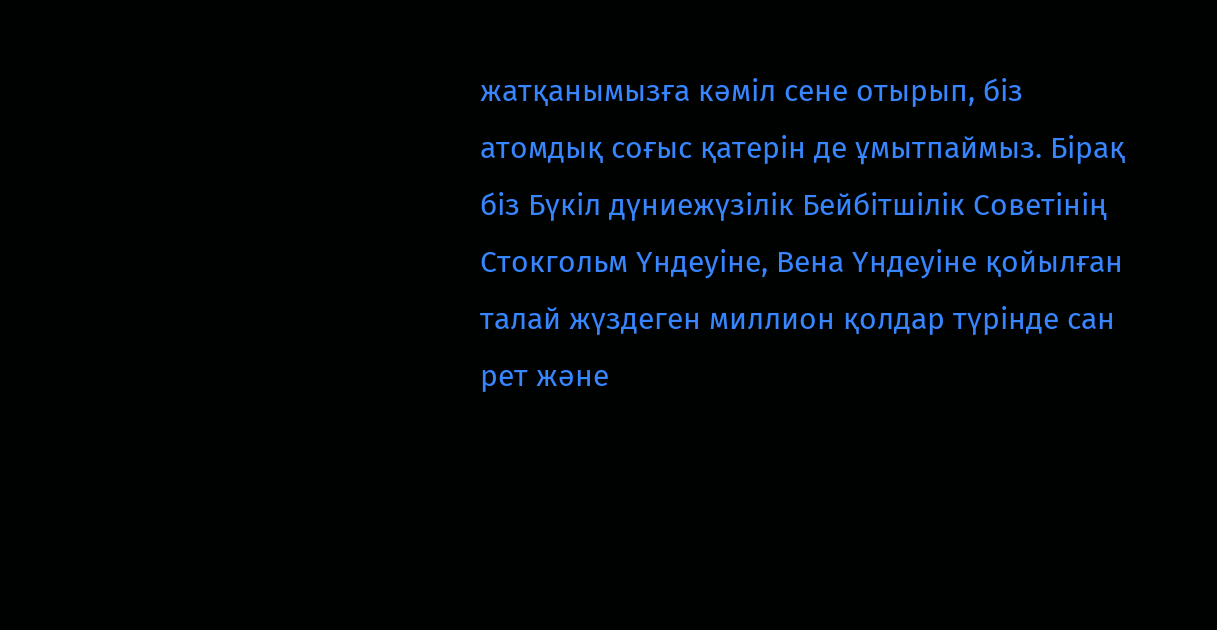жатқанымызға кәміл сене отырып, біз атомдық соғыс қатерін де ұмытпаймыз. Бірақ біз Бүкіл дүниежүзілік Бейбітшілік Советінің Стокгольм Үндеуіне, Вена Үндеуіне қойылған талай жүздеген миллион қолдар түрінде сан рет және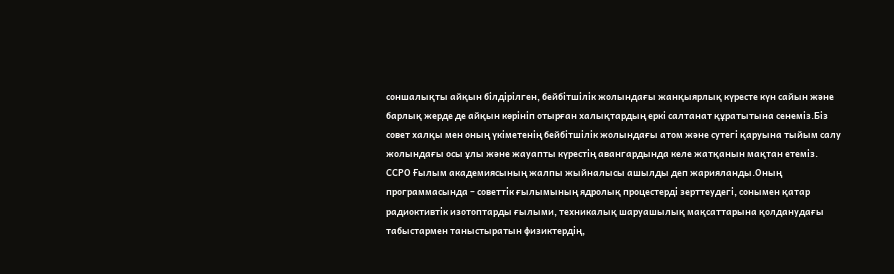соншалықты айқын білдірілген, бейбітшілік жолындағы жанқыярлық күресте күн сайын және барлық жерде де айқын көрініп отырған халықтардың еркі салтанат құратытына сенеміз.Біз совет халқы мен оның үкіметенің бейбітшілік жолындағы атом және сутегі қаруына тыйым салу жолындағы осы ұлы және жауапты күрестің авангардында келе жатқанын мақтан етеміз.
ССРО Ғылым академиясының жалпы жыйналысы ашылды деп жарияланды.Оның программасында – советтік ғылымының ядролық процестерді зерттеудегі, сонымен қатар радиоктивтік изотоптарды ғылыми, техникалық шаруашылық мақсаттарына қолданудағы табыстармен таныстыратын физиктердің,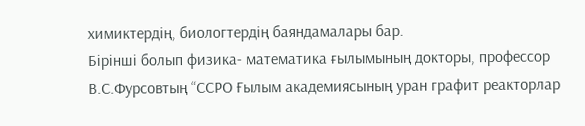химиктердің, биологтердің баяндамалары бар.
Бірінші болып физика- математика ғылымының докторы, профессор В.С.Фурсовтың “ССРО Ғылым академиясының уран графит реакторлар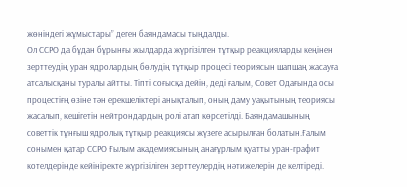жөніндегі жұмыстары” деген баяндамасы тыңдалды.
Ол ССРО да бұдан бұрынғы жылдарда жүргізілген тұтқыр реакцияларды кеңінен зерттеудің уран ядролардың бөлудің тұтқыр процесі теориясын шапшаң жасауға атсалысқаны туралы айтты. Тіпті соғысқа дейін, деді ғалым, Совет Одағында осы процестіғң өзіне тән ерекшеліктері анықталып, оның даму уақытының теориясы жасалып, кешігетін нейтрондардың ролі атап көрсетілді. Баяндамашының советтік тұнғыш ядролық тұтқыр реакциясы жүзеге асырылған болатын.Ғалым сонымен қатар ССРО Ғылым академиясының анағұрлым қуатты уран-графит котелдерінде кейініректе жүргізіліген зерттеулердің нәтижелерін де келтіреді.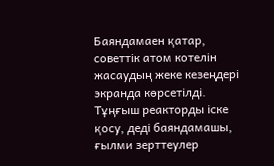Баяндамаен қатар, советтік атом котелін жасаудың жеке кезеңдері экранда көрсетілді.
Тұңғыш реакторды іске қосу, деді баяндамашы, ғылми зерттеулер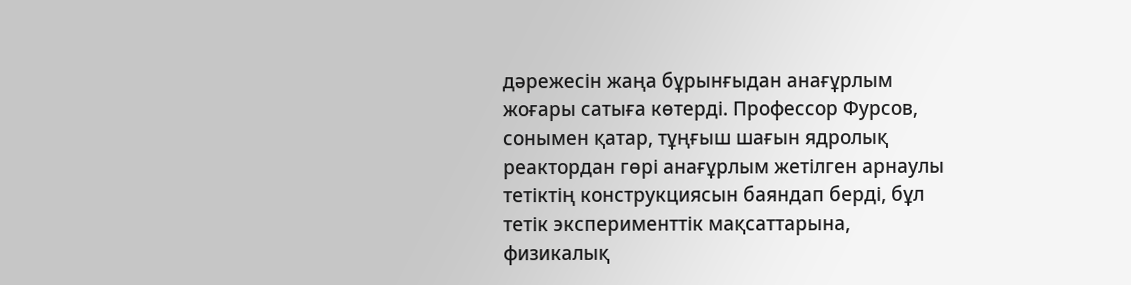дәрежесін жаңа бұрынғыдан анағұрлым жоғары сатыға көтерді. Профессор Фурсов, сонымен қатар, тұңғыш шағын ядролық реактордан гөрі анағұрлым жетілген арнаулы тетіктің конструкциясын баяндап берді, бұл тетік эксперименттік мақсаттарына, физикалық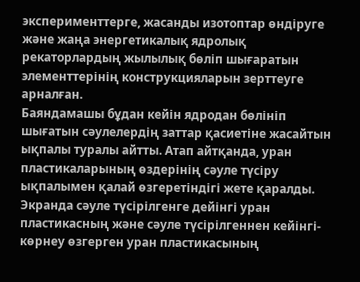эксперименттерге, жасанды изотоптар өндіруге және жаңа энергетикалық ядролық рекаторлардың жылылық бөліп шығаратын элементтерінің конструкцияларын зерттеуге арналған.
Баяндамашы бұдан кейін ядродан бөлініп шығатын сәулелердің заттар қасиетіне жасайтын ықпалы туралы айтты. Атап айтқанда, уран пластикаларының өздерінің сәуле түсіру ықпалымен қалай өзгеретіндігі жете қаралды. Экранда сәуле түсірілгенге дейінгі уран пластикасның және сәуле түсірілгеннен кейінгі- көрнеу өзгерген уран пластикасының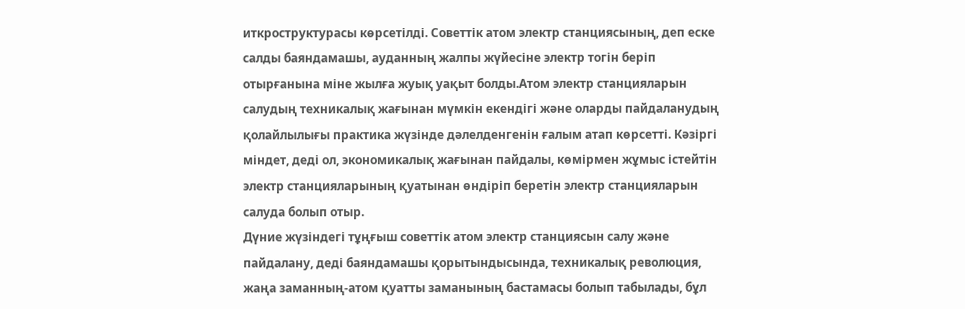иткроструктурасы көрсетілді. Советтік атом электр станциясының, деп еске салды баяндамашы, ауданның жалпы жүйесіне электр тогін беріп отырғанына міне жылға жуық уақыт болды.Атом электр станцияларын салудың техникалық жағынан мүмкін екендігі және оларды пайдаланудың қолайлылығы практика жүзінде дәлелденгенін ғалым атап көрсетті. Кәзіргі міндет, деді ол, экономикалық жағынан пайдалы, көмірмен жұмыс істейтін электр станцияларының қуатынан өндіріп беретін электр станцияларын салуда болып отыр.
Дүние жүзіндегі тұңғыш советтік атом электр станциясын салу және пайдалану, деді баяндамашы қорытындысында, техникалық революция, жаңа заманның-атом қуатты заманының бастамасы болып табылады, бұл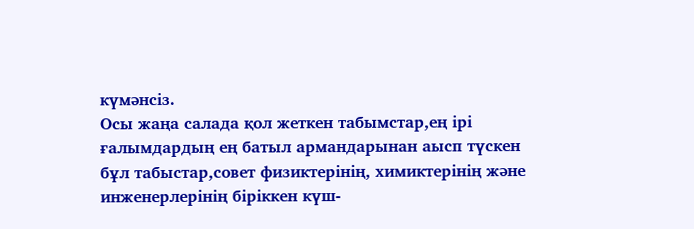күмәнсіз.
Осы жаңа салада қол жеткен табымстар,ең ірі ғалымдардың ең батыл армандарынан аысп түскен бұл табыстар,совет физиктерінің, химиктерінің және инженерлерінің біріккен күш-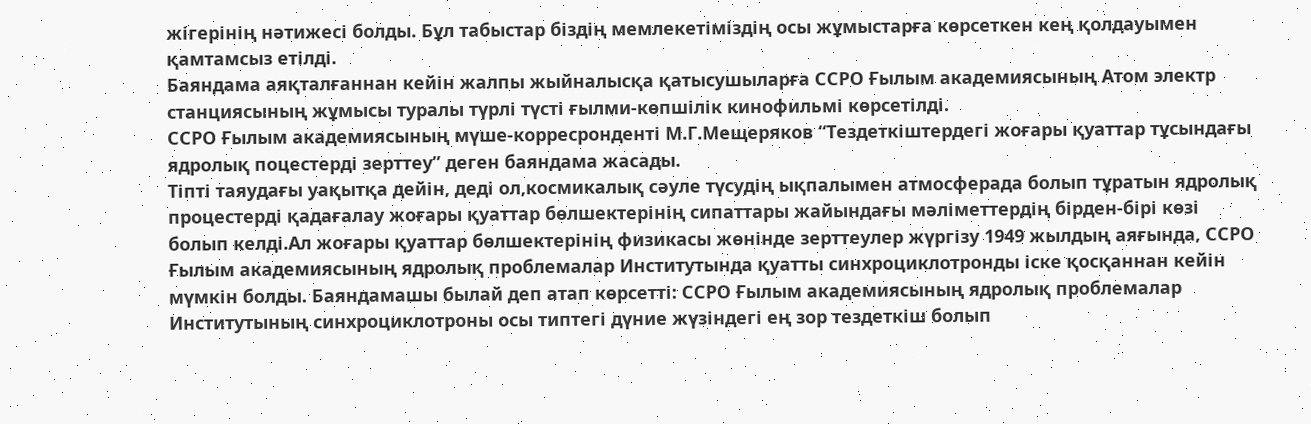жігерінің нәтижесі болды. Бұл табыстар біздің мемлекетіміздің осы жұмыстарға көрсеткен кең қолдауымен қамтамсыз етілді.
Баяндама аяқталғаннан кейін жалпы жыйналысқа қатысушыларға ССРО Ғылым академиясының Атом электр станциясының жұмысы туралы түрлі түсті ғылми-көпшілік кинофильмі көрсетілді.
ССРО Ғылым академиясының мүше-корресронденті М.Г.Мещеряков “Тездеткіштердегі жоғары қуаттар тұсындағы ядролық поцестерді зерттеу” деген баяндама жасады.
Тіпті таяудағы уақытқа дейін, деді ол,космикалық сәуле түсудің ықпалымен атмосферада болып тұратын ядролық процестерді қадағалау жоғары қуаттар бөлшектерінің сипаттары жайындағы мәліметтердің бірден-бірі көзі болып келді.Ал жоғары қуаттар бөлшектерінің физикасы жөнінде зерттеулер жүргізу 1949 жылдың аяғында, ССРО Ғылым академиясының ядролық проблемалар Институтында қуатты синхроциклотронды іске қосқаннан кейін мүмкін болды. Баяндамашы былай деп атап көрсетті: ССРО Ғылым академиясының ядролық проблемалар Институтының синхроциклотроны осы типтегі дүние жүзіндегі ең зор тездеткіш болып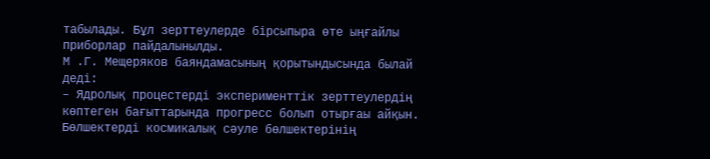табылады. Бұл зерттеулерде бірсыпыра өте ыңғайлы приборлар пайдалынылды.
М .Г. Мещеряков баяндамасының қорытындысында былай деді:
– Ядролық процестерді эксперименттік зерттеулердің көптеген бағыттарында прогресс болып отырғаы айқын. Бөлшектерді космикалық сәуле бөлшектерінің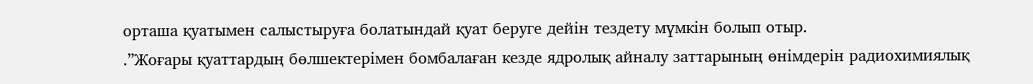орташа қуатымен салыстыруға болатындай қуат беруге дейін тездету мүмкін болып отыр.
.”Жоғары қуаттардың бөлшектерімен бомбалаған кезде ядролық айналу заттарының өнімдерін радиохимиялық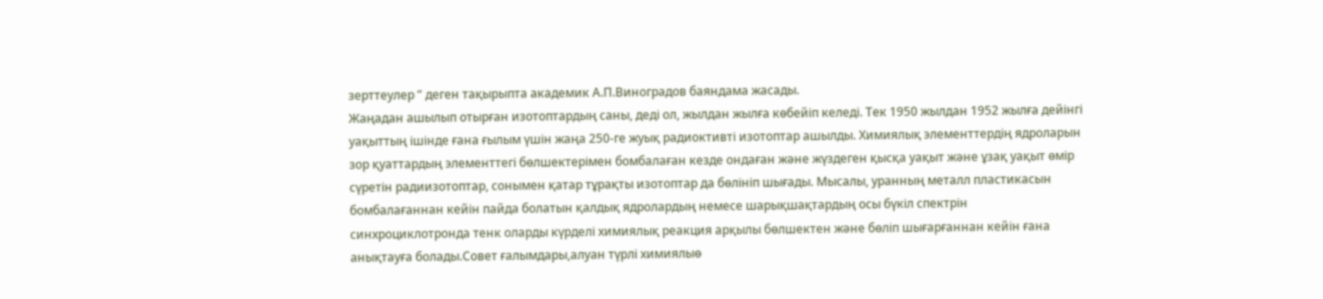зерттеулер ” деген тақырыпта академик А.П.Виноградов баяндама жасады.
Жаңадан ашылып отырған изотоптардың саны, деді ол, жылдан жылға көбейіп келеді. Тек 1950 жылдан 1952 жылға дейінгі уақыттың ішінде ғана ғылым үшін жаңа 250-ге жуық радиоктивті изотоптар ашылды. Химиялық элементтердің ядроларын зор қуаттардың элементтегі бөлшектерімен бомбалаған кезде ондаған және жүздеген қысқа уақыт және ұзақ уақыт өмір сүретін радиизотоптар, сонымен қатар тұрақты изотоптар да бөлініп шығады. Мысалы, уранның металл пластикасын бомбалағаннан кейін пайда болатын қалдық ядролардың немесе шарықшақтардың осы бүкіл спектрін синхроциклотронда тенк оларды күрделі химиялық реакция арқылы бөлшектен және бөліп шығарғаннан кейін ғана анықтауға болады.Совет ғалымдары,алуан түрлі химиялыө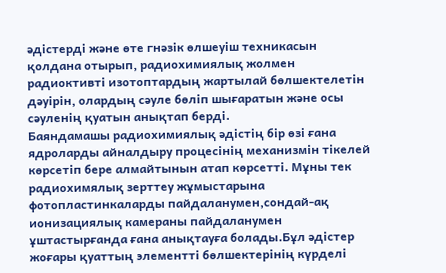әдістерді және өте гнәзік өлшеуіш техникасын қолдана отырып, радиохимиялық жолмен радиоктивті изотоптардың жартылай бөлшектелетін дәуірін, олардың сәуле бөліп шығаратын және осы сәуленің қуатын анықтап берді.
Баяндамашы радиохимиялық әдістің бір өзі ғана ядроларды айналдыру процесінің механизмін тікелей көрсетіп бере алмайтынын атап көрсетті. Мұны тек радиохимялық зерттеу жұмыстарына фотопластинкаларды пайдаланумен,сондай-ақ ионизациялық камераны пайдаланумен ұштастырғанда ғана анықтауға болады.Бұл әдістер жоғары қуаттың элементті бөлшектерінің күрделі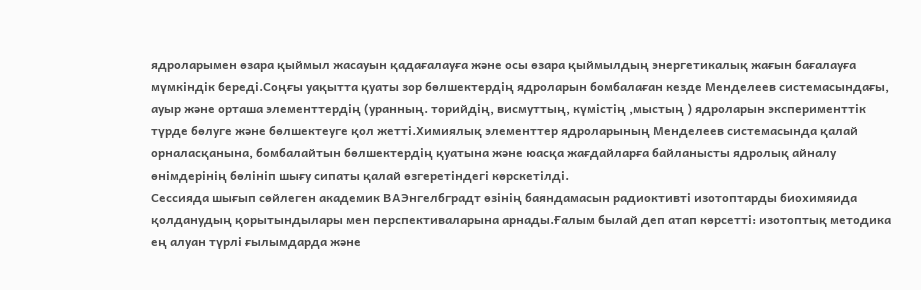ядроларымен өзара қыймыл жасауын қадағалауға және осы өзара қыймылдың энергетикалық жағын бағалауға мүмкіндік береді.Соңғы уақытта қуаты зор бөлшектердің ядроларын бомбалаған кезде Менделеев системасындағы, ауыр және орташа элементтердің (уранның. торийдің, висмуттың, күмістің ,мыстың ) ядроларын эксперименттік түрде бөлуге және бөлшектеуге қол жетті.Химиялық элементтер ядроларының Менделеев системасында қалай орналасқанына, бомбалайтын бөлшектердің қуатына және юасқа жағдайларға байланысты ядролық айналу өнімдерінің бөлініп шығу сипаты қалай өзгеретіндегі көрскетілді.
Сессияда шығып сөйлеген академик ВАЭнгелбградт өзінің баяндамасын радиоктивті изотоптарды биохимяида қолданудың қорытындылары мен перспективаларына арнады.Ғалым былай деп атап көрсетті: изотоптық методика ең алуан түрлі ғылымдарда және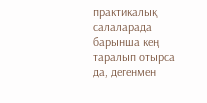практикалық салаларада барынша кең таралып отырса да, дегенмен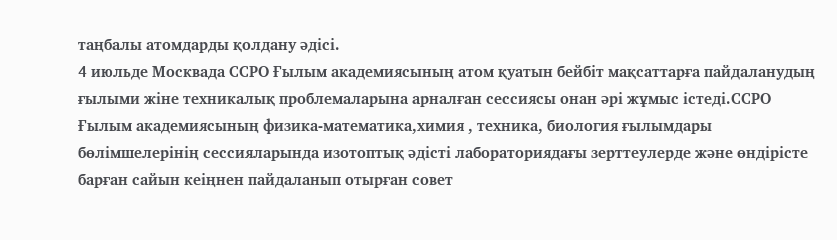таңбалы атомдарды қолдану әдісі.
4 июльде Москвада ССРО Ғылым академиясының атом қуатын бейбіт мақсаттарға пайдаланудың ғылыми жіне техникалық проблемаларына арналған сессиясы онан әрі жұмыс істеді.ССРО Ғылым академиясының физика-математика,химия , техника, биология ғылымдары бөлімшелерінің сессияларында изотоптық әдісті лабораториядағы зерттеулерде және өндірісте барған сайын кеіңнен пайдаланып отырған совет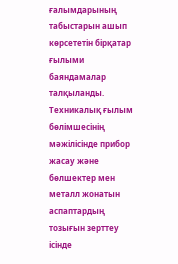ғалымдарының табыстарын ашып көрсететін бірқатар ғылыми баяндамалар талқыланды.
Техникалық ғылым бөлімшесінің мәжілісінде прибор жасау және бөлшектер мен металл жонатын аспаптардың тозығын зерттеу ісінде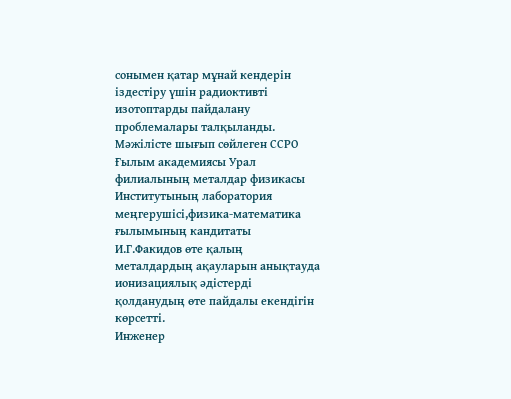сонымен қатар мұнай кендерін іздестіру үшін радиоктивті изотоптарды пайдалану проблемалары талқыланды.
Мәжілісте шығып сөйлеген ССРО Ғылым академиясы Урал филиалының металдар физикасы Институтының лаборатория меңгерушісі,физика-математика ғылымының кандитаты И.Г.Факидов өте қалың металдардың ақауларын анықтауда ионизациялық әдістерді қолданудың өте пайдалы екендігін көрсетті.
Инженер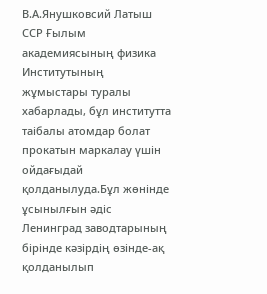В.А.Янушковсий Латыш ССР Ғылым академиясының физика Институтының жұмыстары туралы хабарлады, бұл институтта таібалы атомдар болат прокатын маркалау үшін ойдағыдай қолданылуда.Бұл жөнінде ұсынылғын әдіс Ленинград заводтарының бірінде кәзірдің өзінде-ақ қолданылып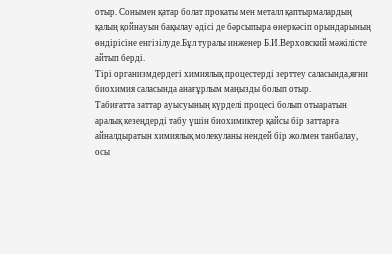отыр. Сонымен қатар болат прокаты мен металл қаптырмалардың қалың қойнауын бақылау әдісі де бәрсыпыра өнеркәсіп орындарының өндірісіне енгізілуде.Бұл туралы инженер Б.И.Верховский мәжілісте айтып берді.
Тірі организмдердегі химиялық процестерді зерттеу саласында,яғни биохимия саласында анағұрлым маңызды болып отыр.
Табиғатта заттар ауысуының күрделі процесі болып отыаратын аралық кезеңдерді табу үшін биохимиктер қайсы бір заттарға айналдыратын химиялық молекуланы нендей бір жолмен танбалау, осы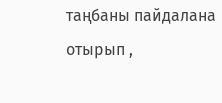таңбаны пайдалана отырып ,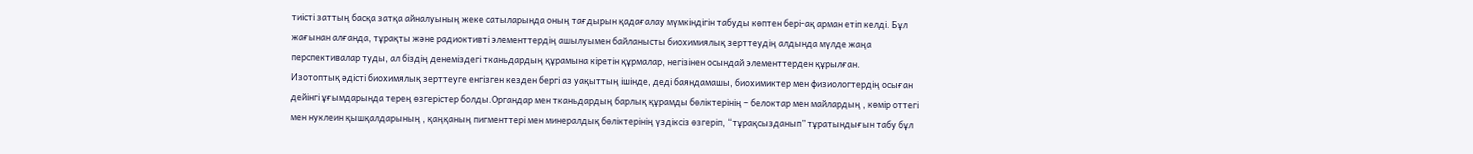тиісті заттың басқа затқа айналуының жеке сатыларында оның тағдырын қадағалау мүмкіндігін табуды көптен бері-ақ арман етіп келді. Бұл жағынан алғанда, тұрақты және радиоктивті элементтердің ашылуымен байланысты биохимиялық зерттеудің алдында мүлде жаңа перспективалар туды, ал біздің денеміздегі тканьдардың құрамына кіретін құрмалар, негізінен осындай элементтерден құрылған.
Изотоптық әдісті биохимялық зерттеуге енгізген кезден бергі аз уақыттың ішінде, деді баяндамашы, биохимиктер мен физиологтердің осыған дейінгі ұғымдарында терең өзгерістер болды.Органдар мен тканьдардың барлық құрамды бөліктерінің – белоктар мен майлардың , көмір оттегі мен нуклеин қышқалдарының , қаңқаның пигменттері мен минералдық бөліктерінің үздіксіз өзгеріп, “тұрақсызданып” тұратындығын табу бұл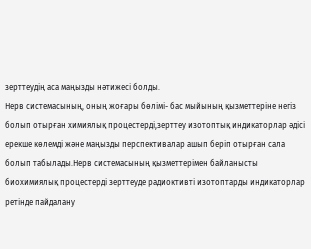зерттеудің аса маңызды нәтижесі болды.
Нерв системасының, оның жоғары бөлімі- бас мыйының қызметтеріне негіз болып отырған химиялық процестерді,зерттеу изотоптық индикаторлар әдісі ерекше көлемді және маңызды перспективалар ашып беріп отырған сала болып табылады.Нерв системасының қызметтерімен байланысты биохимиялық процестерді зерттеуде радиоктивті изотоптарды индикаторлар ретінде пайдалану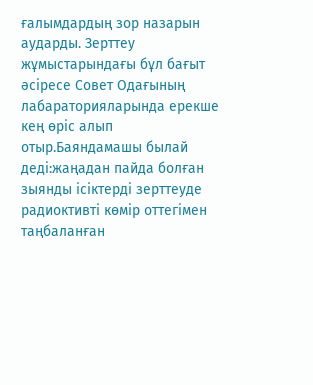ғалымдардың зор назарын аударды. Зерттеу жұмыстарындағы бұл бағыт әсіресе Совет Одағының лабараторияларында ерекше кең өріс алып отыр.Баяндамашы былай деді:жаңадан пайда болған зыянды ісіктерді зерттеуде радиоктивті көмір оттегімен таңбаланған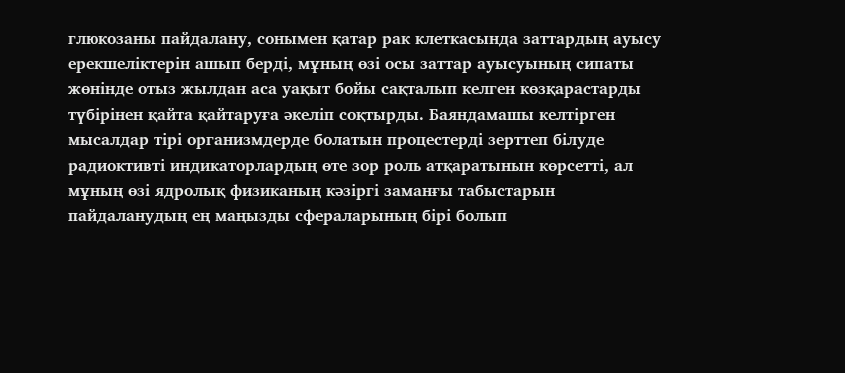глюкозаны пайдалану, сонымен қатар рак клеткасында заттардың ауысу ерекшеліктерін ашып берді, мұның өзі осы заттар ауысуының сипаты жөнінде отыз жылдан аса уақыт бойы сақталып келген көзқарастарды түбірінен қайта қайтаруға әкеліп соқтырды. Баяндамашы келтірген мысалдар тірі организмдерде болатын процестерді зерттеп білуде радиоктивті индикаторлардың өте зор роль атқаратынын көрсетті, ал мұның өзі ядролық физиканың кәзіргі заманғы табыстарын пайдаланудың ең маңызды сфераларының бірі болып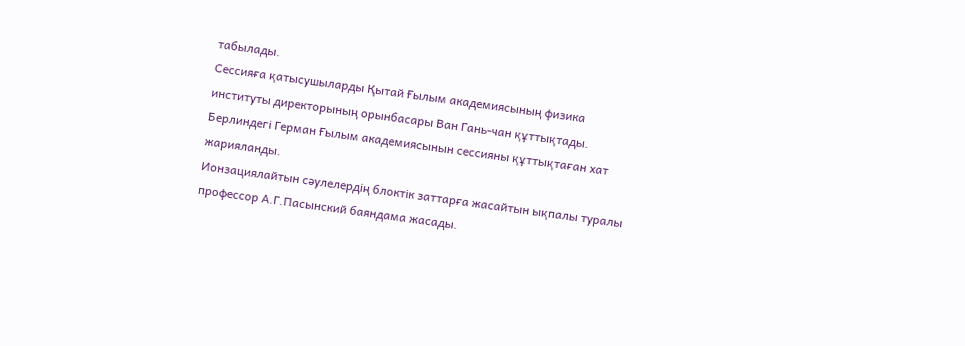табылады.
Сессияға қатысушыларды Қытай Ғылым академиясының физика институты директорының орынбасары Ван Гань-чан құттықтады.
Берлиндегі Герман Ғылым академиясынын сессияны құттықтаған хат жарияланды.
Ионзациялайтын сәулелердің блоктік заттарға жасайтын ықпалы туралы профессор А.Г.Пасынский баяндама жасады.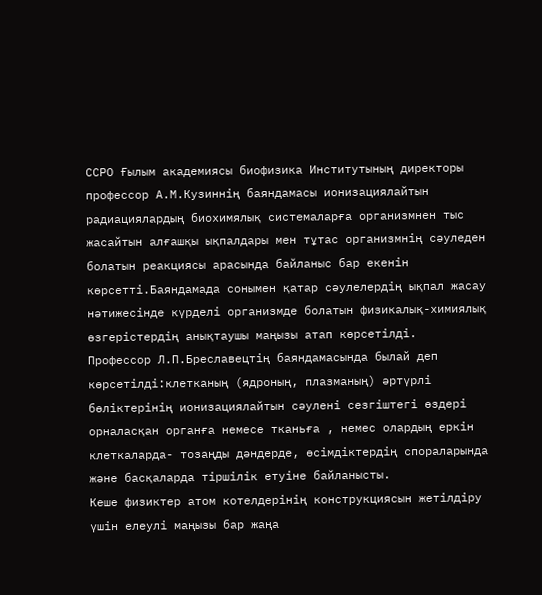ССРО Ғылым академиясы биофизика Институтының директоры профессор А.М.Кузиннің баяндамасы ионизациялайтын радиациялардың биохимялық системаларға организмнен тыс жасайтын алғашқы ықпалдары мен тұтас организмнің сәуледен болатын реакциясы арасында байланыс бар екенін көрсетті.Баяндамада сонымен қатар сәулелердің ықпал жасау нәтижесінде күрделі организмде болатын физикалық-химиялық өзгерістердің анықтаушы маңызы атап көрсетілді.
Профессор Л.П.Бреславецтің баяндамасында былай деп көрсетілді:клетканың (ядроның, плазманың) әртүрлі бөліктерінің ионизациялайтын сәулені сезгіштегі өздері орналасқан органға немесе тканьға , немес олардың еркін клеткаларда- тозаңды дәндерде, өсімдіктердің спораларында және басқаларда тіршілік етуіне байланысты.
Кеше физиктер атом котелдерінің конструкциясын жетілдіру үшін елеулі маңызы бар жаңа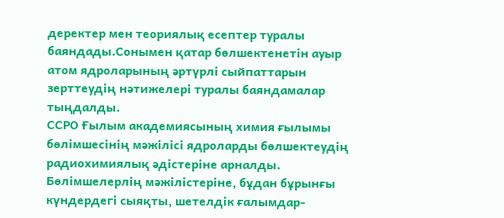деректер мен теориялық есептер туралы баяндады.Сонымен қатар бөлшектенетін ауыр атом ядроларының әртүрлі сыйпаттарын зерттеудің нәтижелері туралы баяндамалар тыңдалды.
ССРО Ғылым академиясының химия ғылымы бөлімшесінің мәжілісі ядроларды бөлшектеудің радиохимиялық әдістеріне арналды.
Бөлімшелерлің мәжілістеріне, бұдан бұрынғы күндердегі сыяқты, шетелдік ғалымдар-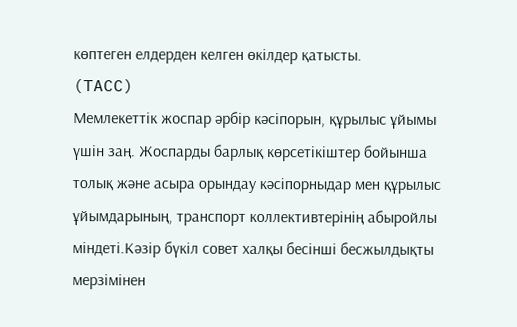көптеген елдерден келген өкілдер қатысты.
(TACC)
Мемлекеттік жоспар әрбір кәсіпорын, құрылыс ұйымы үшін заң. Жоспарды барлық көрсетікіштер бойынша толық және асыра орындау кәсіпорныдар мен құрылыс ұйымдарының, транспорт коллективтерінің абыройлы міндеті.Кәзір бүкіл совет халқы бесінші бесжылдықты мерзімінен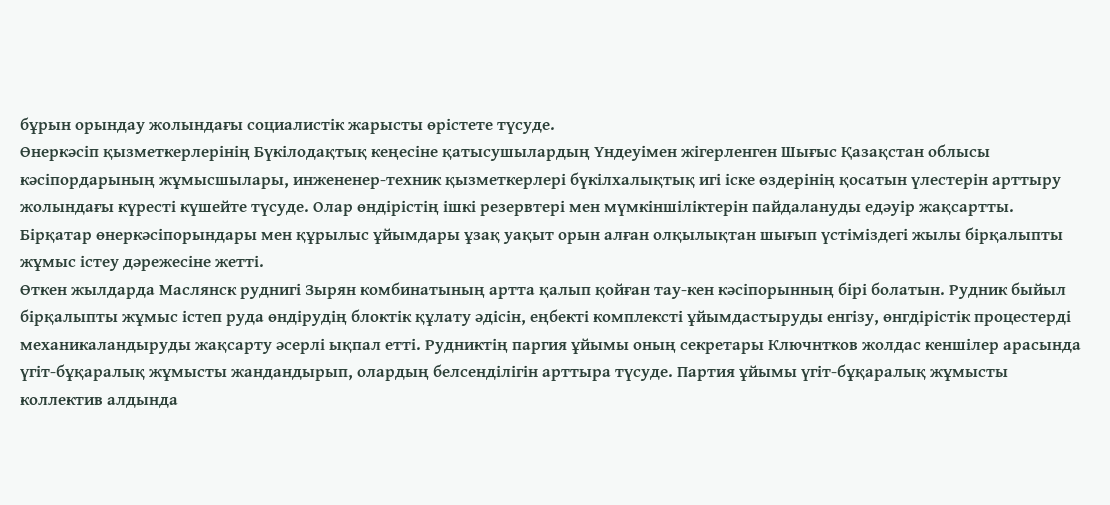бұрын орындау жолындағы социалистік жарысты өрістете түсуде.
Өнеркәсіп қызметкерлерінің Бүкілодақтық кеңесіне қатысушылардың Үндеуімен жігерленген Шығыс Қазақстан облысы кәсіпордарының жұмысшылары, инжененер-техник қызметкерлері бүкілхалықтық игі іске өздерінің қосатын үлестерін арттыру жолындағы күресті күшейте түсуде. Олар өндірістің ішкі резервтері мен мүмкіншіліктерін пайдалануды едәуір жақсартты. Бірқатар өнеркәсіпорындары мен құрылыс ұйымдары ұзақ уақыт орын алған олқылықтан шығып үстіміздегі жылы бірқалыпты жұмыс істеу дәрежесіне жетті.
Өткен жылдарда Маслянск руднигі Зырян комбинатының артта қалып қойған тау-кен кәсіпорынның бірі болатын. Рудник быйыл бірқалыпты жұмыс істеп руда өндірудің блоктік құлату әдісін, еңбекті комплексті ұйымдастыруды енгізу, өнгдірістік процестерді механикаландыруды жақсарту әсерлі ықпал етті. Рудниктің паргия ұйымы оның секретары Ключнтков жолдас кеншілер арасында үгіт-бұқаралық жұмысты жандандырып, олардың белсенділігін арттыра түсуде. Партия ұйымы үгіт-бұқаралық жұмысты коллектив алдында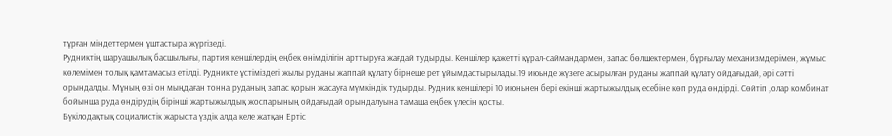тұрған міндеттермен ұштастыра жүргізеді.
Рудниктің шаруашылық басшылығы, партия кеншілердің еңбек өнімділігін арттыруға жағдай тудырды. Кеншілер қажетті құрал-саймандармен, запас бөлшектермен, бұрғылау механизмдерімен, жұмыс көлемімен толық қамтамасыз етілді. Рудникте ұстіміздегі жылы руданы жаппай құлату бірнеше рет ұйымдастырылады.19 июьнде жүзеге асырылған руданы жаппай құлату ойдағыдай, әрі сәтті орындалды. Мұның өзі он мыңдаған тонна руданың запас қорын жасауға мүмкіндік тудырды. Рудник кеншілері 10 июньнен бері екінші жартыжылдық есебіне көп руда өндірді. Сөйтіп ,олар комбинат бойынша руда өндірудің бірінші жартыжылдық жоспарының ойдағыдай орындалуына тамаша еңбек үлесін қосты.
Бүкілодақтық социалистік жарыста үздік алда келе жатқан Ертіс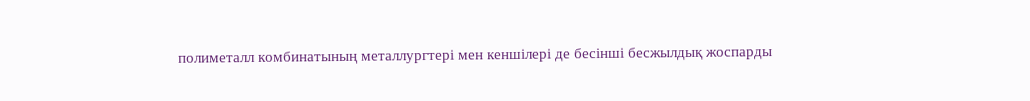полиметалл комбинатының металлургтері мен кеншілері де бесінші бесжылдық жоспарды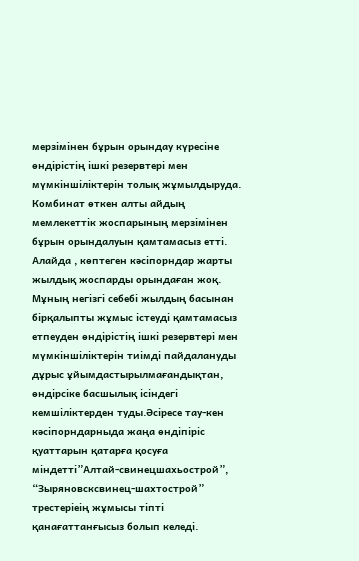мерзімінен бұрын орындау күресіне өндірістің ішкі резервтері мен мүмкіншіліктерін толық жұмылдыруда. Комбинат өткен алты айдың мемлекеттік жоспарының мерзімінен бұрын орындалуын қамтамасыз етті.
Алайда , көптеген кәсіпорндар жарты жылдық жоспарды орындаған жоқ. Мұның негізгі себебі жылдың басынан бірқалыпты жұмыс істеуді қамтамасыз етпеуден өндірістің ішкі резервтері мен мүмкіншіліктерін тиімді пайдалануды дұрыс ұйымдастырылмағандықтан, өндірсіке басшылық ісіндегі кемшіліктерден туды.Әсіресе тау-кен кәсіпорндарныда жаңа өндіпіріс қуаттарын қатарға қосуға міндетті”Алтай-свинецшахьострой”, “Зыряновсксвинец-шахтострой” трестеріеің жұмысы тіпті қанағаттанғысыз болып келеді.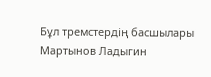Бұл тремстердің басшылары Мартынов Ладыгин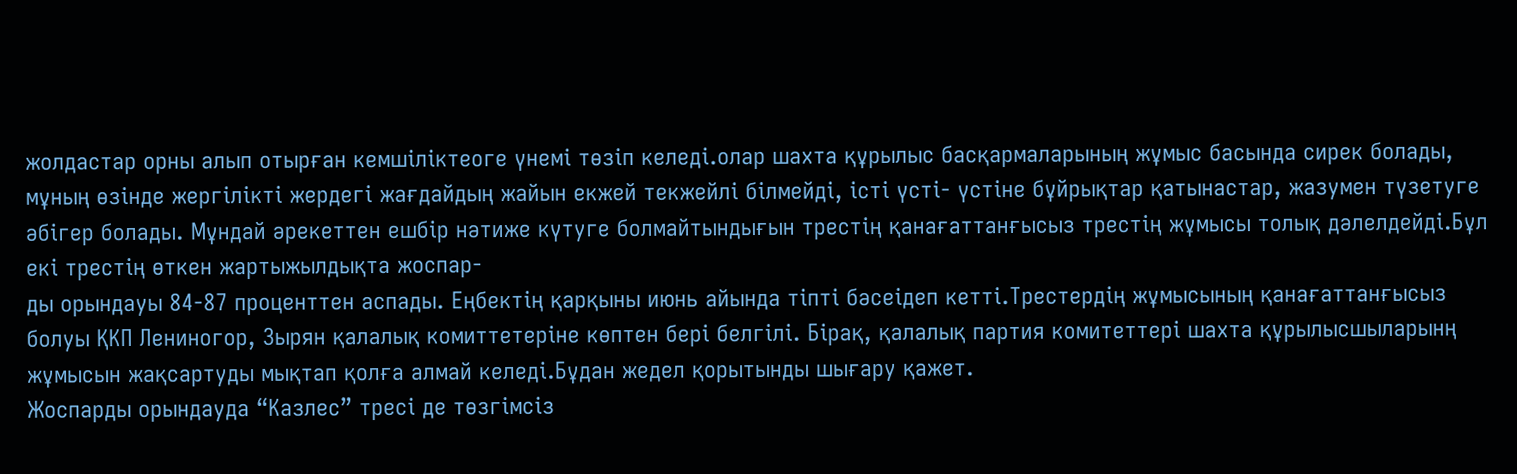жолдастар орны алып отырған кемшіліктеоге үнемі төзіп келеді.олар шахта құрылыс басқармаларының жұмыс басында сирек болады, мұның өзінде жергілікті жердегі жағдайдың жайын екжей текжейлі білмейді, істі үсті- үстіне бұйрықтар қатынастар, жазумен түзетуге әбігер болады. Мұндай әрекеттен ешбір нәтиже күтуге болмайтындығын трестің қанағаттанғысыз трестің жұмысы толық дәлелдейді.Бұл екі трестің өткен жартыжылдықта жоспар-
ды орындауы 84-87 проценттен аспады. Еңбектің қарқыны июнь айында тіпті бәсеідеп кетті.Трестердің жұмысының қанағаттанғысыз болуы ҚКП Лениногор, Зырян қалалық комиттетеріне көптен бері белгілі. Бірақ, қалалық партия комитеттері шахта құрылысшыларынң жұмысын жақсартуды мықтап қолға алмай келеді.Бұдан жедел қорытынды шығару қажет.
Жоспарды орындауда “Казлес” тресі де төзгімсіз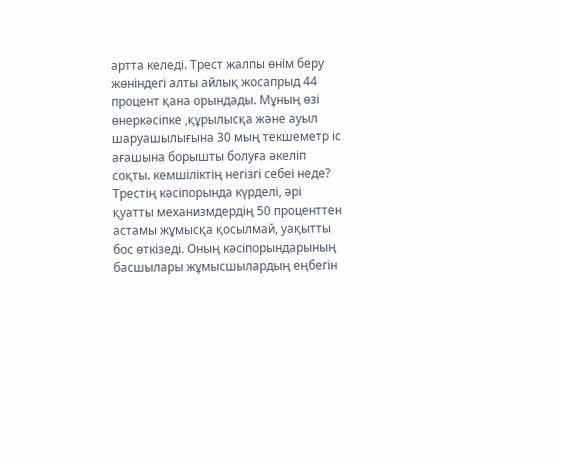артта келеді. Трест жалпы өнім беру жөніндегі алты айлық жосапрыд 44 процент қана орындады. Мұның өзі өнеркәсіпке ,құрылысқа және ауыл шаруашылығына 30 мың текшеметр іс ағашына борышты болуға әкеліп соқты. кемшіліктің негізгі себеі неде? Трестің кәсіпорында күрделі, әрі қуатты механизмдердің 50 проценттен астамы жұмысқа қосылмай, уақытты бос өткізеді. Оның кәсіпорындарының басшылары жұмысшылардың еңбегін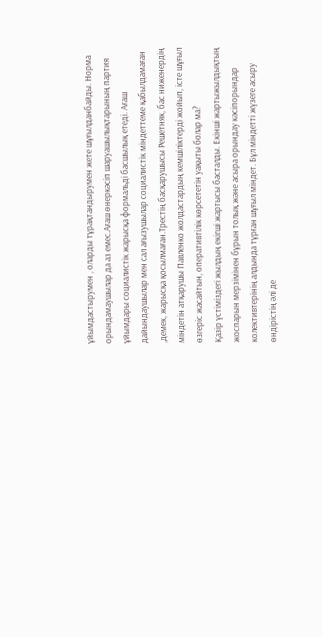ұйымдастырумен , оларды тұрақтандырумен жете шұғылданбайды. Норма орындамаушылар да аз емес.Ағаш өнеркәсіп шаруашылықтарының партия ұйымдары социалистік жарысқа формальді басшылық етеді. Ағаш дайындаушылар мен сал ағызушылар социалистік міндеттеме қабылдамаған ,демек, жарысқа қосылмаған.Трестің басқарушысы Решетняк, бас ниженердің міндетін атқарушы Павленко жолдастардың кемшіліктерді жойып, істе шұғыл өзгеріс жасайтын, оперативтілік көрсететін уақыты болар ма?
Қазір үстіміздегі жылдың екігші жартысы басталды. Екінші жартыжылдықтың жоспарын мерзімінен бұрын толық және асыра орындау кәсіпорындар колективтерінің алдында тұрған шұғыл міндет. Бұл міндетті жүзеге асыру өндірістің әлі де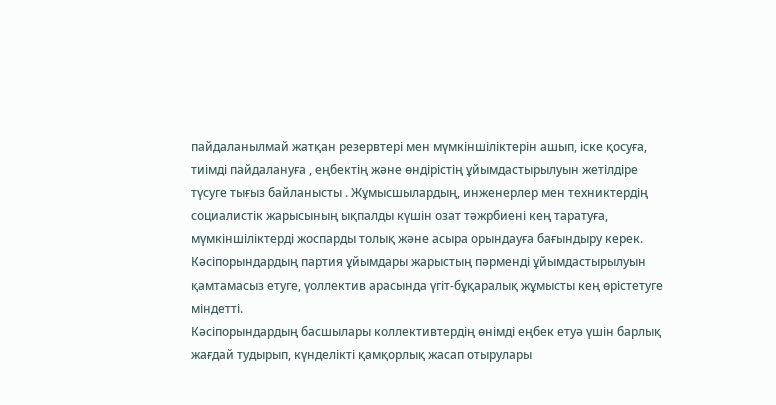пайдаланылмай жатқан резервтері мен мүмкіншіліктерін ашып, іске қосуға, тиімді пайдалануға , еңбектің және өндірістің ұйымдастырылуын жетілдіре түсуге тығыз байланысты . Жұмысшылардың, инженерлер мен техниктердің социалистік жарысының ықпалды күшін озат тәжрбиені кең таратуға, мүмкіншіліктерді жоспарды толық және асыра орындауға бағындыру керек. Кәсіпорындардың партия ұйымдары жарыстың пәрменді ұйымдастырылуын қамтамасыз етуге, үоллектив арасында үгіт-бұқаралық жұмысты кең өрістетуге міндетті.
Кәсіпорындардың басшылары коллективтердің өнімді еңбек етуә үшін барлық жағдай тудырып, күнделікті қамқорлық жасап отырулары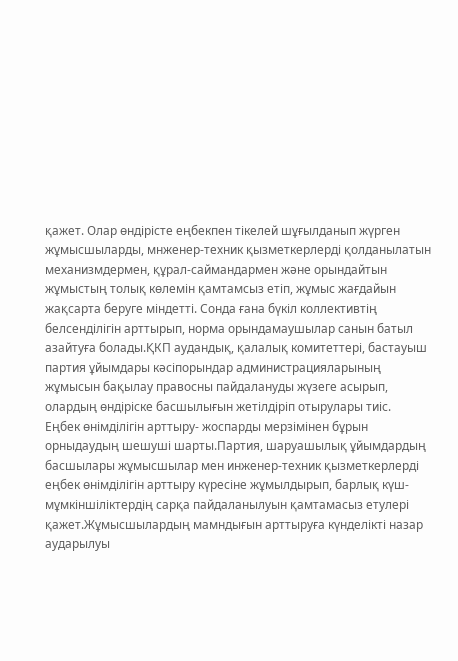қажет. Олар өндірісте еңбекпен тікелей шұғылданып жүрген жұмысшыларды, мнженер-техник қызметкерлерді қолданылатын механизмдермен, құрал-саймандармен және орындайтын жұмыстың толық көлемін қамтамсыз етіп, жұмыс жағдайын жақсарта беруге міндетті. Сонда ғана бүкіл коллективтің белсенділігін арттырып, норма орындамаушылар санын батыл азайтуға болады.ҚКП аудандық, қалалық комитеттері, бастауыш партия ұйымдары кәсіпорындар администрацияларының жұмысын бақылау правосны пайдалануды жүзеге асырып, олардың өндіріске басшылығын жетілдіріп отырулары тиіс.
Еңбек өнімділігін арттыру- жоспарды мерзімінен бұрын орныдаудың шешуші шарты.Партия, шаруашылық ұйымдардың басшылары жұмысшылар мен инженер-техник қызметкерлерді еңбек өнімділігін арттыру күресіне жұмылдырып, барлық күш-мұмкіншіліктердің сарқа пайдаланылуын қамтамасыз етулері қажет.Жұмысшылардың мамндығын арттыруға күнделікті назар аударылуы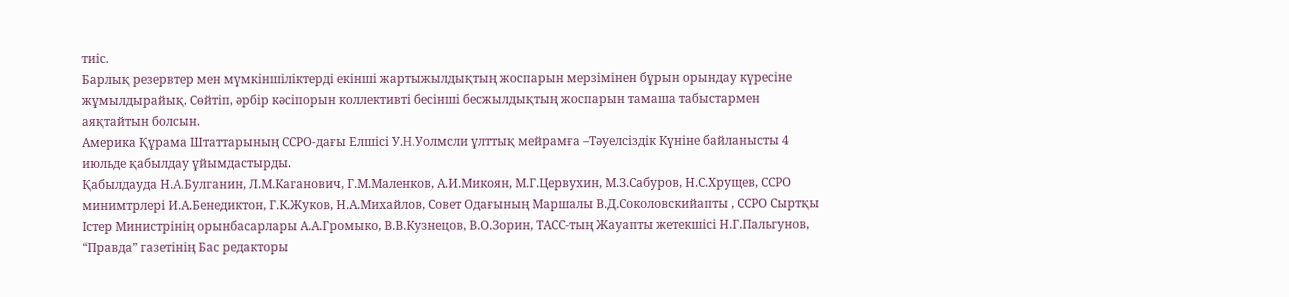тиіс.
Барлық резервтер мен мүмкіншіліктерді екінші жартыжылдықтың жоспарын мерзімінен бұрын орындау күресіне жұмылдырайық. Сөйтіп, әрбір кәсіпорын коллективті бесінші бесжылдықтың жоспарын тамаша табыстармен аяқтайтын болсын.
Америка Құрама Штаттарының ССРО-дағы Елшісі У.H.Уолмсли ұлттық мейрамға –Тәуелсіздік Күніне байланысты 4 июльде қабылдау ұйымдастырды.
Қабылдауда Н.A.Булганин, Л.М.Каганович, Г.М.Маленков, А.И.Микоян, М.Г.Цервухин, М.З.Сабуров, Н.С.Хрущев, ССРО минимтрлері И.А.Бенедиктон, Г.К.Жуков, Н.А.Михайлов, Совет Одағының Маршалы В.Д.Соколовскийапты , ССРО Сыртқы Істер Министрінің орынбасарлары А.А.Громыко, В.В.Кузнецов, В.О.Зорин, ТАСС-тың Жауапты жетекшісі Н.Г.Пальгунов, “Правда” газетінің Бас редакторы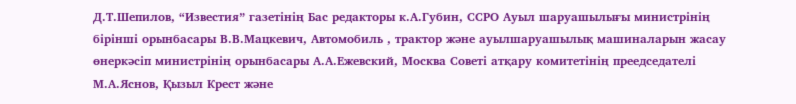Д.Т.Шепилов, “Известия” газетінің Бас редакторы к.А.Губин, ССРО Ауыл шаруашылығы министрінің бірінші орынбасары В.В.Мацкевич, Автомобиль , трактор және ауылшаруашылық машиналарын жасау өнеркәсіп министрінің орынбасары А.А.Ежевский, Москва Советі атқару комитетінің преедседателі М.А.Яснов, Қызыл Крест және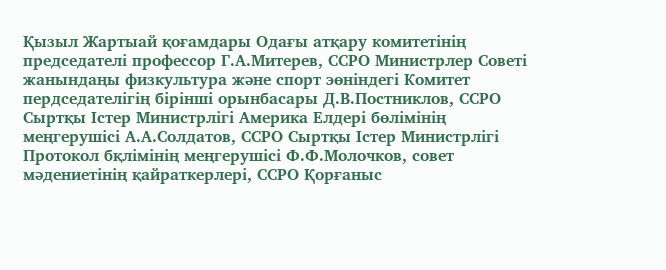Қызыл Жартыай қоғамдары Одағы атқару комитетінің председателі профессор Г.А.Митерев, ССРО Министрлер Советі жанындаңы физкультура және спорт эөніндегі Комитет пердседателігің бірінші орынбасары Д.В.Постниклов, ССРО Сыртқы Істер Министрлігі Америка Елдері бөлімінің меңгерушісі А.А.Солдатов, ССРО Сыртқы Істер Министрлігі Протокол бқлімінің меңгерушісі Ф.Ф.Молочков, совет мәдениетінің қайраткерлері, ССРО Қорғаныс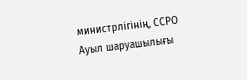министрлігінің, ССРО Ауыл шаруашылығы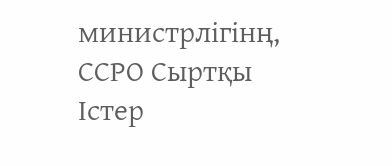министрлігінң, ССРО Сыртқы Істер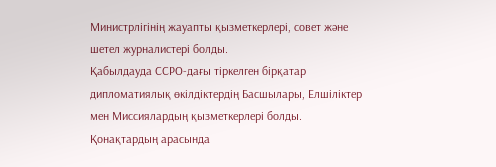Министрлігінің жауапты қызметкерлері, совет және шетел журналистері болды.
Қабылдауда ССРО-дағы тіркелген бірқатар дипломатиялық өкілдіктердің Басшылары, Елшіліктер мен Миссиялардың қызметкерлері болды.
Қонақтардың арасында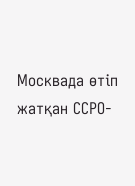Москвада өтіп жатқан ССРО-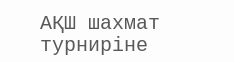АҚШ шахмат турниріне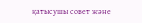қатысушы совет және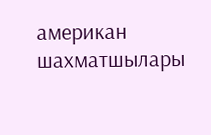американ шахматшылары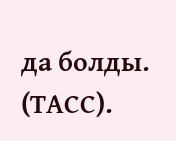да болды.
(ТАСС).